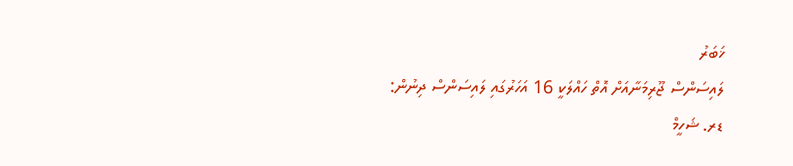ޚަބަރު
ލައިސަންސް ޖޫރިމަނާއަށް އޮތް ހައްލަކީ 16 އަހަރުގައި ލައިސަންސް ދިނުން: ޑރ. ޝަހީމް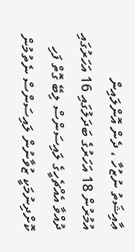ޢާއިޝަތު ނުޒުހާ ، ދެން އޮންލައިން
އުމުރުން 18 އަހަރުގެ ބަދަލުގައި 16 އަހަރުގައި ދުއްވާ އެއްޗެހީގެ ލައިސަންސް ލިބޭ ގޮތް ފަހި ކޮށްދިނުމަކީ ޒުވާނުން ލައިސަންސް ނެތުމުން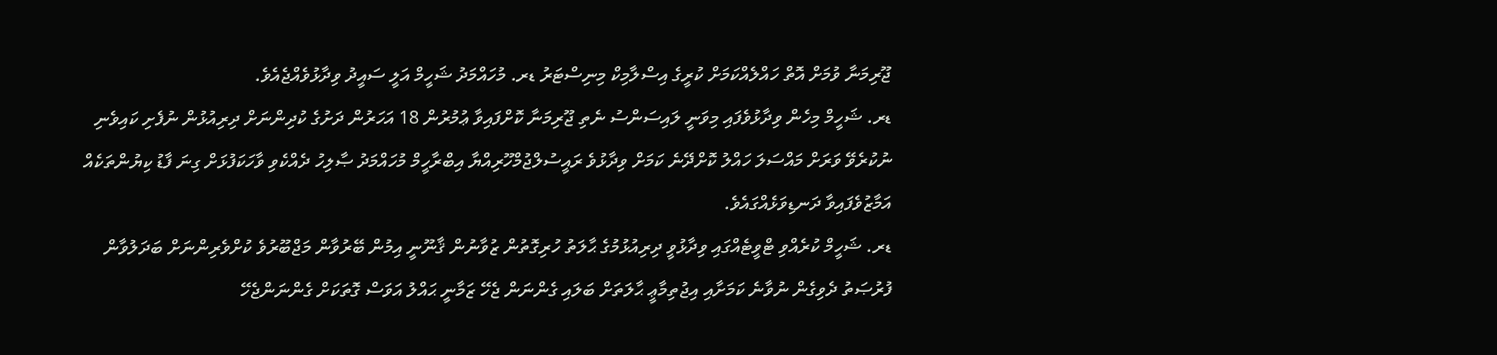ޖޫރިމަނާ ވުމަށް އޮތް ހައްލެއްކަމަށް ކުރީގެ އިސްލާމިކް މިނިސްޓަރު ޑރ. މުހައްމަދު ޝަހީމް އަލީ ސައީދު ވިދާޅުވެއްޖެއެވެ.
ޑރ. ޝަހީމް މިހެން ވިދާޅުވެފައި މިވަނީ ލައިސަންސު ނެތި ޖޫރިމަނާ ކޮށްފައިވާ ޢުމުރުން 18 އަހަރުން ދަށުގެ ކުދިންނަށް ދިރިއުޅުން ނުފެށި ކައިވެނި ނުކުރެވޭ ވަރަށް މައްސަލަ ހައްލު ކޮށްދޭނެ ކަމަށް ވިދާޅުވެ ރައީސުލްޖުމްހޫރިއްޔާ އިބްރާހީމް މުހައްމަދު ޞާލިހު ދެއްކެވި ވާހަކަފުޅަށް ގިނަ ފާޑު ކިޔުންތަކެއް އަމާޒުވެފައިވާ ދަނޑިވަޅެއްގައެވެ.
ޑރ. ޝަހީމް ކުރެއްވި ޓްވީޓެއްގައި ވިދާޅުވީ ދިރިއުޅުމުގެ ޙާލަތު ހުރިގޮތުން ޒުވާނުން ޤާނޫނީ އިމުން ބޭރުވާން މަޖްބޫރުވެ ކުށްވެރިންނަށް ބަދަލުވާން ފުރުޞަތު ދެވިގެން ނުވާނެ ކަމަށާއި އިޖުތިމާޢީ ޙާލަތަށް ބަލައި ގެންނަން ޖެހޭ ޒަމާނީ ޙައްލު އަވަސް ގޮތަކަށް ގެންނަންޖެހޭ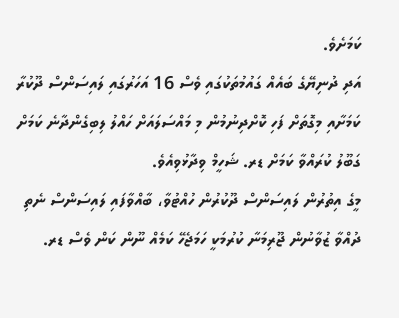ކަމަށެވެ.
އަދި ދުނިޔޭގެ ބައެއް ގައުމުތަކުގައި ވެސް 16 އަހަރުގައި ލައިސަންސް ދޫކުރާ ކަމަށާއި މިގޮތަށް ފަހި ކޮށްދިނުމުން މި މައްސަލައަށް ހައްލު ލިބިގެންދާނެ ކަމަށް ގަބޫލު ކުރައްވާ ކަމަށް ޑރ. ޝަހީމް ވިދާޅުވިއެވެ.
މީގެ އިތުރުން ލައިސަންސް ދޫކުރުން ހުއްޓުވާ، ބާއްވާފައި ލައިސަންސް ނެތި ދުއްވާ ޒުވާނުން ޖޫރިމަނާ ކުރުމަކީ ހަމަޖެހޭ ކަމެއް ނޫން ކަން ވެސް ޑރ.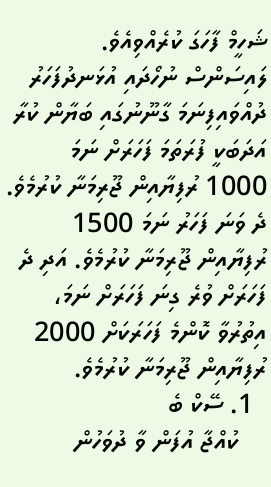ޝަހީމް ފާހަގަ ކުރެއްވިއެވެ.
ލައިސަންސް ނުހޯދައި އުޅަނދުފަހަރު ދުއްވައިފިނަމަ ގާނޫނުގައި ބަޔާން ކުރާ އަދަބަކީ ފުރަތަމަ ފަހަރަށް ނަމަ 1000 ރުފިޔާއިން ޖޫރިމަނާ ކުރުމެވެ. ދެ ވަނަ ފަހަރު ނަމަ 1500 ރުފިޔާއިން ޖޫރިމަނާ ކުރުމެވެ. އަދި ދެ ފަހަރަށް ވުރެ ގިނަ ފަހަރަށް ނަމަ، އިތުރުވާ ކޮންމެ ފަހަރަކަށް 2000 ރުފިޔާއިން ޖޫރިމަނާ ކުރުމެވެ.
  1. ސޭކް ބެ
    ކުއްޖާ އުފަން ވާ ދުވަހުން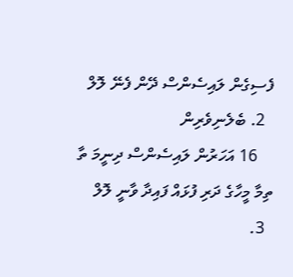ފެސިގެން ލައިސެންސް ދޭން ފެނޭ ލޮލް
  2. ބެލެނިވެރިން
    16 އަހަރުން ލައިސެންސް ދިނީމަ ތާ ތިމާ މީހާގެ ދަރި ފުޅައް ފައިދާ ވާނީ ލޮލް
  3.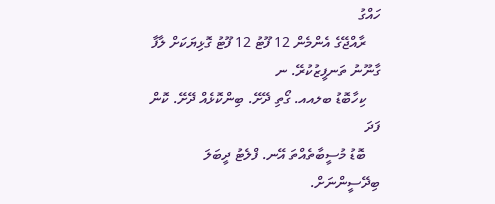ހައްގު
    ރާއްޖޭގެ އެންމެން 12 ފޫޓު 12 ފޫޓު ގޮޅިޔަކަށް ލާފާ ގާނޫނު ތަނފީޒުކުރޭ. ނ
    ކިހާބޮޑު ބލއއ. ގޯތި ދޭށޭ. ބިންކޮޅެއް ދޭށޭ. ކޮން ފަދަ
    ބޮޑު މުސީބާތެއްތަ އޭނ. ފްލެޓު ދީބަލަ ބިދޭސީންނަށް.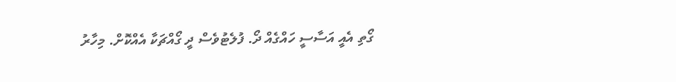ގޯތި އެއީ އަސާސީ ހައްގެއް ދޯ. ފުލެޓުވެސް ދީ ގޯއްޗަކާ އެއްކޮށް. މިހާރު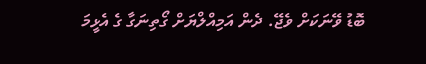ބޮޑު ވޭނަކަށް ވެޖޭ. ދެން އަމިއްލްޔަށް ގޯތިނަގާ ގެ އެޅީމަ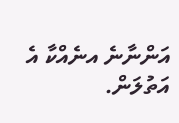އަންނާނެ އނެއްކާ އެ އަތުލަން.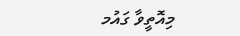މިއޮތީވާ ގައުމ